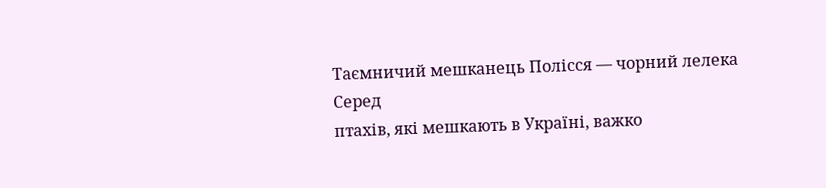Таємничий мешканець Полісся — чорний лелека
Серед
птахів, які мешкають в Україні, важко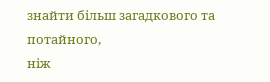знайти більш загадкового та потайного,
ніж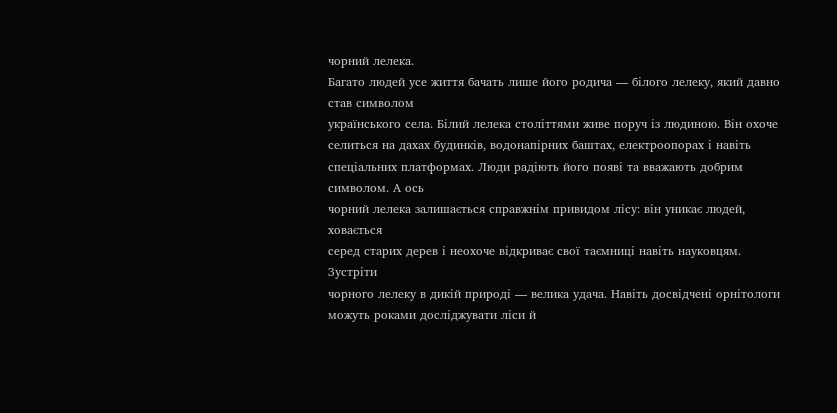чорний лелека.
Багато людей усе життя бачать лише його родича — білого лелеку, який давно став символом
українського села. Білий лелека століттями живе поруч із людиною. Він охоче
селиться на дахах будинків, водонапірних баштах, електроопорах і навіть
спеціальних платформах. Люди радіють його появі та вважають добрим символом. А ось
чорний лелека залишається справжнім привидом лісу: він уникає людей, ховається
серед старих дерев і неохоче відкриває свої таємниці навіть науковцям.
Зустріти
чорного лелеку в дикій природі — велика удача. Навіть досвідчені орнітологи
можуть роками досліджувати ліси й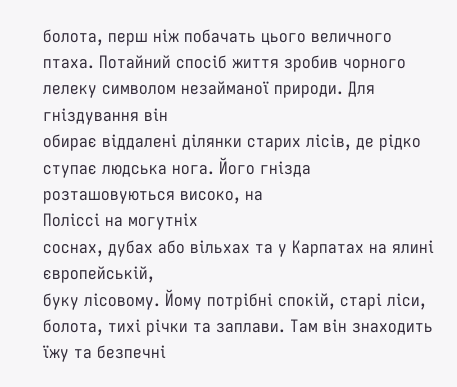болота, перш ніж побачать цього величного
птаха. Потайний спосіб життя зробив чорного
лелеку символом незайманої природи. Для гніздування він
обирає віддалені ділянки старих лісів, де рідко ступає людська нога. Його гнізда розташовуються високо, на
Поліссі на могутніх
соснах, дубах або вільхах та у Карпатах на ялині європейській,
буку лісовому. Йому потрібні спокій, старі ліси,
болота, тихі річки та заплави. Там він знаходить їжу та безпечні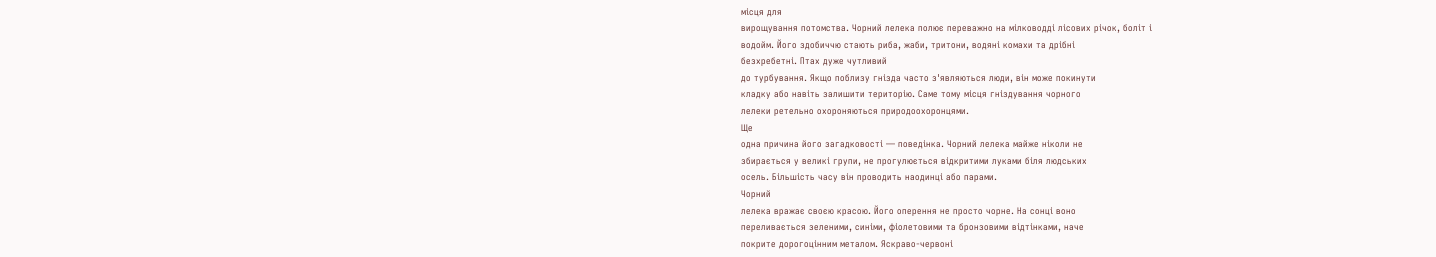місця для
вирощування потомства. Чорний лелека полює переважно на мілководді лісових річок, боліт і
водойм. Його здобиччю стають риба, жаби, тритони, водяні комахи та дрібні
безхребетні. Птах дуже чутливий
до турбування. Якщо поблизу гнізда часто з'являються люди, він може покинути
кладку або навіть залишити територію. Саме тому місця гніздування чорного
лелеки ретельно охороняються природоохоронцями.
Ще
одна причина його загадковості — поведінка. Чорний лелека майже ніколи не
збирається у великі групи, не прогулюється відкритими луками біля людських
осель. Більшість часу він проводить наодинці або парами.
Чорний
лелека вражає своєю красою. Його оперення не просто чорне. На сонці воно
переливається зеленими, синіми, фіолетовими та бронзовими відтінками, наче
покрите дорогоцінним металом. Яскраво-червоні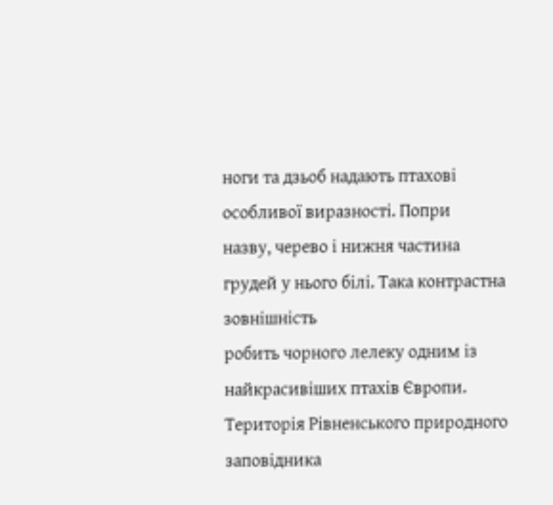ноги та дзьоб надають птахові
особливої виразності. Попри
назву, черево і нижня частина грудей у нього білі. Така контрастна зовнішність
робить чорного лелеку одним із найкрасивіших птахів Європи.
Територія Рівненського природного заповідника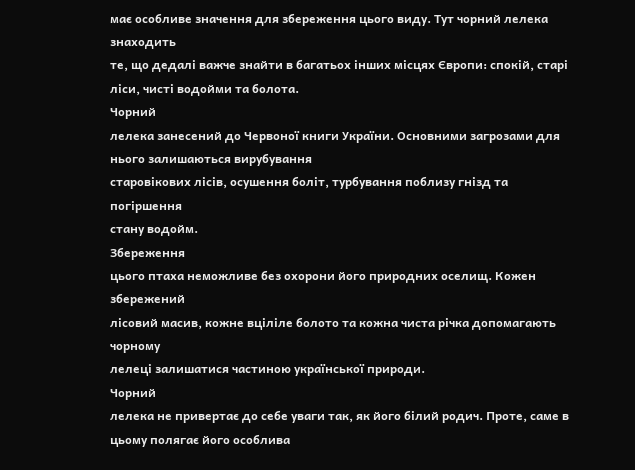має особливе значення для збереження цього виду. Тут чорний лелека знаходить
те, що дедалі важче знайти в багатьох інших місцях Європи: спокій, старі ліси, чисті водойми та болота.
Чорний
лелека занесений до Червоної книги України. Основними загрозами для нього залишаються вирубування
старовікових лісів, осушення боліт, турбування поблизу гнізд та погіршення
стану водойм.
Збереження
цього птаха неможливе без охорони його природних оселищ. Кожен збережений
лісовий масив, кожне вціліле болото та кожна чиста річка допомагають чорному
лелеці залишатися частиною української природи.
Чорний
лелека не привертає до себе уваги так, як його білий родич. Проте, саме в цьому полягає його особлива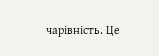чарівність. Це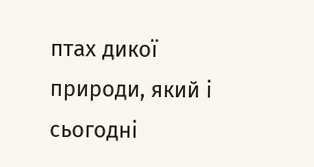птах дикої природи, який і сьогодні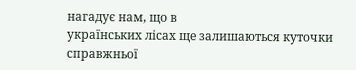нагадує нам, що в
українських лісах ще залишаються куточки справжньої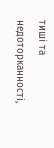тиші та недоторканності,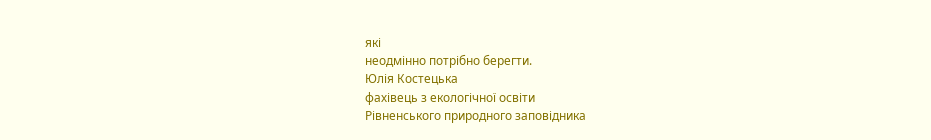які
неодмінно потрібно берегти.
Юлія Костецька
фахівець з екологічної освіти
Рівненського природного заповідника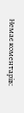Немає коментарів: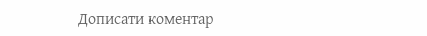Дописати коментар